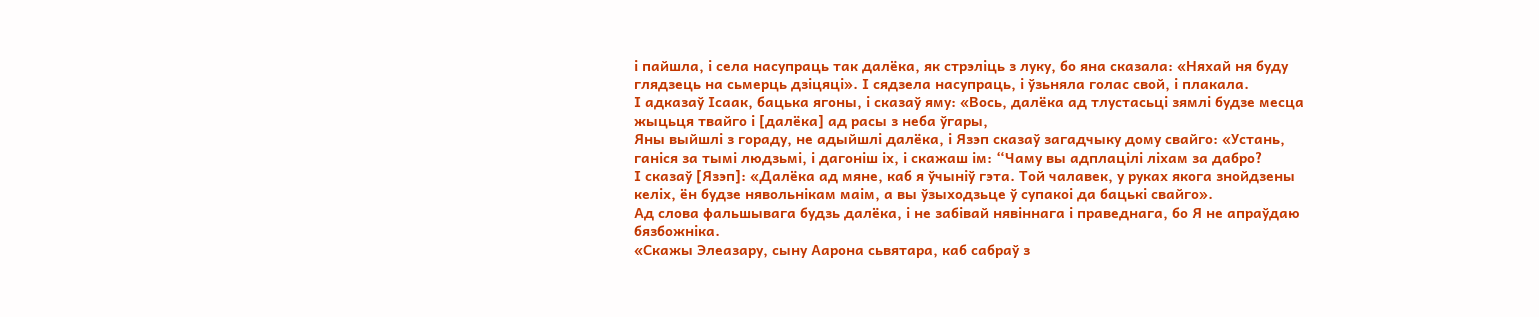і пайшла, і села насупраць так далёка, як стрэліць з луку, бо яна сказала: «Няхай ня буду глядзець на сьмерць дзіцяці». І сядзела насупраць, і ўзьняла голас свой, і плакала.
І адказаў Ісаак, бацька ягоны, і сказаў яму: «Вось, далёка ад тлустасьці зямлі будзе месца жыцьця твайго і [далёка] ад расы з неба ўгары,
Яны выйшлі з гораду, не адыйшлі далёка, і Язэп сказаў загадчыку дому свайго: «Устань, ганіся за тымі людзьмі, і дагоніш іх, і скажаш ім: “Чаму вы адплацілі ліхам за дабро?
І сказаў [Язэп]: «Далёка ад мяне, каб я ўчыніў гэта. Той чалавек, у руках якога знойдзены келіх, ён будзе нявольнікам маім, а вы ўзыходзьце ў супакоі да бацькі свайго».
Ад слова фальшывага будзь далёка, і не забівай нявіннага і праведнага, бо Я не апраўдаю бязбожніка.
«Скажы Элеазару, сыну Аарона сьвятара, каб сабраў з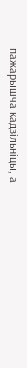пажарышча кадзільніцы, а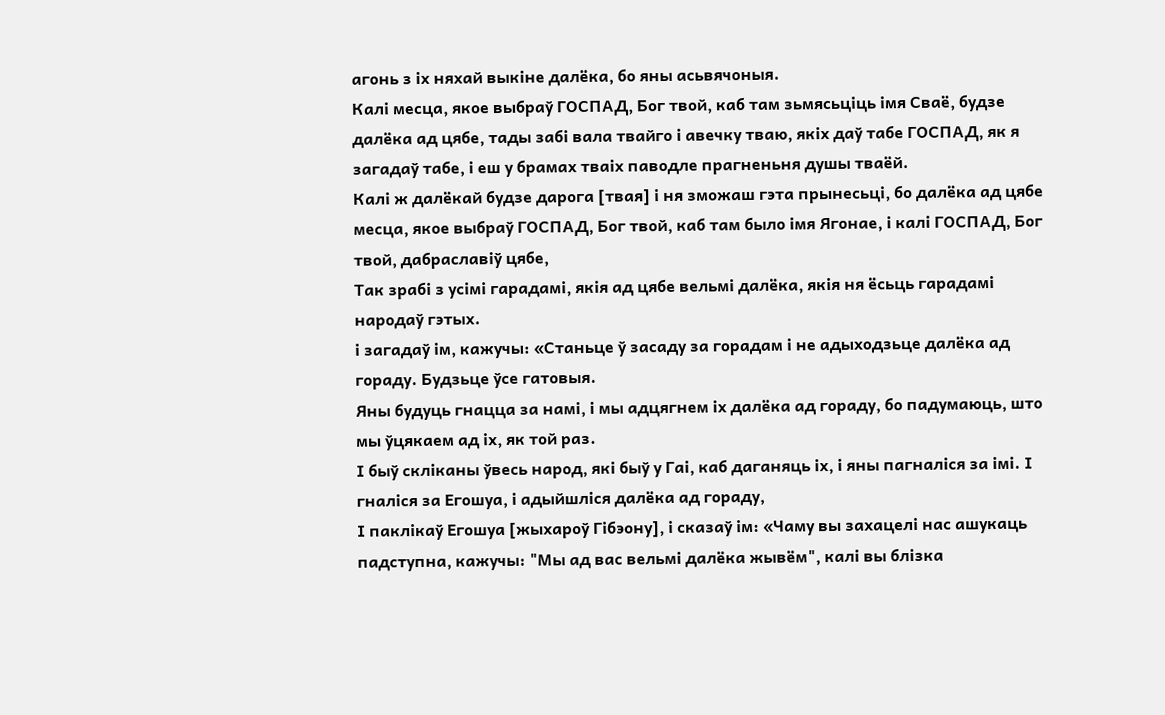агонь з іх няхай выкіне далёка, бо яны асьвячоныя.
Калі месца, якое выбраў ГОСПАД, Бог твой, каб там зьмясьціць імя Сваё, будзе далёка ад цябе, тады забі вала твайго і авечку тваю, якіх даў табе ГОСПАД, як я загадаў табе, і еш у брамах тваіх паводле прагненьня душы тваёй.
Калі ж далёкай будзе дарога [твая] і ня зможаш гэта прынесьці, бо далёка ад цябе месца, якое выбраў ГОСПАД, Бог твой, каб там было імя Ягонае, і калі ГОСПАД, Бог твой, дабраславіў цябе,
Так зрабі з усімі гарадамі, якія ад цябе вельмі далёка, якія ня ёсьць гарадамі народаў гэтых.
і загадаў ім, кажучы: «Станьце ў засаду за горадам і не адыходзьце далёка ад гораду. Будзьце ўсе гатовыя.
Яны будуць гнацца за намі, і мы адцягнем іх далёка ад гораду, бо падумаюць, што мы ўцякаем ад іх, як той раз.
І быў скліканы ўвесь народ, які быў у Гаі, каб даганяць іх, і яны пагналіся за імі. І гналіся за Егошуа, і адыйшліся далёка ад гораду,
І паклікаў Егошуа [жыхароў Гібэону], і сказаў ім: «Чаму вы захацелі нас ашукаць падступна, кажучы: "Мы ад вас вельмі далёка жывём", калі вы блізка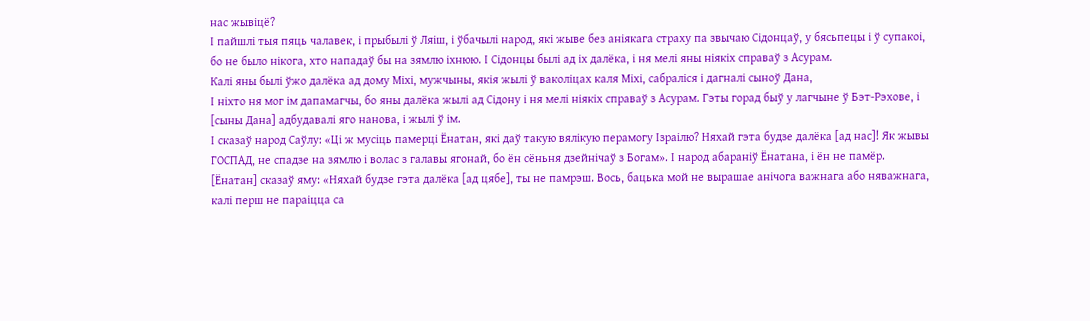нас жывіцё?
І пайшлі тыя пяць чалавек, і прыбылі ў Ляіш, і ўбачылі народ, які жыве без аніякага страху па звычаю Сідонцаў, у бясьпецы і ў супакоі, бо не было нікога, хто нападаў бы на зямлю іхнюю. І Сідонцы былі ад іх далёка, і ня мелі яны ніякіх справаў з Асурам.
Калі яны былі ўжо далёка ад дому Міхі, мужчыны, якія жылі ў ваколіцах каля Міхі, сабраліся і дагналі сыноў Дана,
І ніхто ня мог ім дапамагчы, бо яны далёка жылі ад Сідону і ня мелі ніякіх справаў з Асурам. Гэты горад быў у лагчыне ў Бэт-Рэхове, і [сыны Дана] адбудавалі яго нанова, і жылі ў ім.
І сказаў народ Саўлу: «Ці ж мусіць памерці Ёнатан, які даў такую вялікую перамогу Ізраілю? Няхай гэта будзе далёка [ад нас]! Як жывы ГОСПАД, не спадзе на зямлю і волас з галавы ягонай, бо ён сёньня дзейнічаў з Богам». І народ абараніў Ёнатана, і ён не памёр.
[Ёнатан] сказаў яму: «Няхай будзе гэта далёка [ад цябе], ты не памрэш. Вось, бацька мой не вырашае анічога важнага або няважнага, калі перш не параіцца са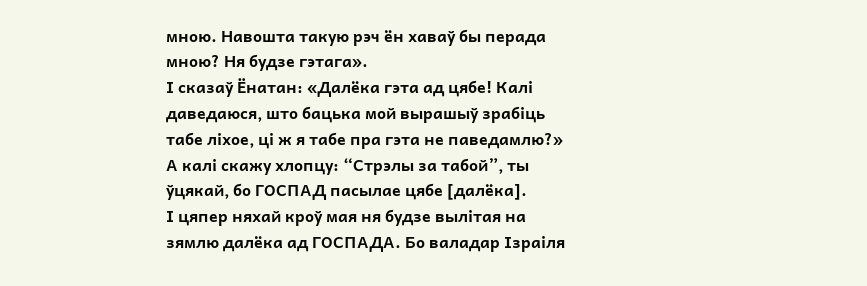мною. Навошта такую рэч ён хаваў бы перада мною? Ня будзе гэтага».
І сказаў Ёнатан: «Далёка гэта ад цябе! Калі даведаюся, што бацька мой вырашыў зрабіць табе ліхое, ці ж я табе пра гэта не паведамлю?»
А калі скажу хлопцу: “Стрэлы за табой”, ты ўцякай, бо ГОСПАД пасылае цябе [далёка].
І цяпер няхай кроў мая ня будзе вылітая на зямлю далёка ад ГОСПАДА. Бо валадар Ізраіля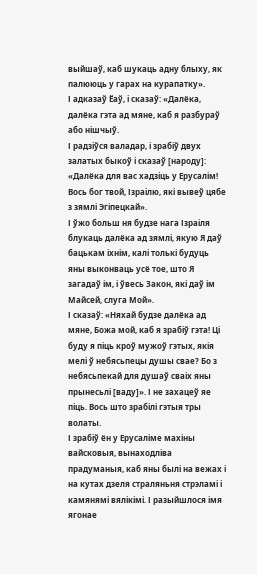выйшаў, каб шукаць адну блыху, як палююць у гарах на курапатку».
І адказаў Ёаў, і сказаў: «Далёка, далёка гэта ад мяне, каб я разбураў або нішчыў.
І радзіўся валадар, і зрабіў двух залатых быкоў і сказаў [народу]: «Далёка для вас хадзіць у Ерусалім! Вось бог твой, Ізраілю, які вывеў цябе з зямлі Эгіпецкай».
І ўжо больш ня будзе нага Ізраіля блукаць далёка ад зямлі, якую Я даў бацькам іхнім, калі толькі будуць яны выконваць усё тое, што Я загадаў ім, і ўвесь Закон, які даў ім Майсей, слуга Мой».
І сказаў: «Няхай будзе далёка ад мяне, Божа мой, каб я зрабіў гэта! Ці буду я піць кроў мужоў гэтых, якія мелі ў небясьпецы душы свае? Бо з небясьпекай для душаў сваіх яны прынесьлі [ваду]». І не захацеў яе піць. Вось што зрабілі гэтыя тры волаты.
І зрабіў ён у Ерусаліме махіны вайсковыя, вынаходліва прадуманыя, каб яны былі на вежах і на кутах дзеля страляньня стрэламі і камянямі вялікімі. І разыйшлося імя ягонае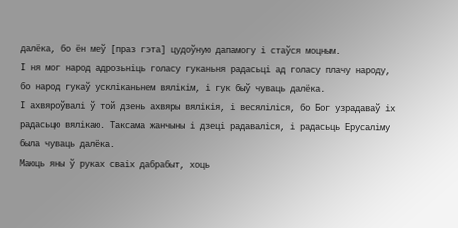далёка, бо ён меў [праз гэта] цудоўную дапамогу і стаўся моцным.
І ня мог народ адрозьніць голасу гуканьня радасьці ад голасу плачу народу, бо народ гукаў ускліканьнем вялікім, і гук быў чуваць далёка.
І ахвяроўвалі ў той дзень ахвяры вялікія, і весяліліся, бо Бог узрадаваў іх радасьцю вялікаю. Таксама жанчыны і дзеці радаваліся, і радасьць Ерусаліму была чуваць далёка.
Маюць яны ў руках сваіх дабрабыт, хоць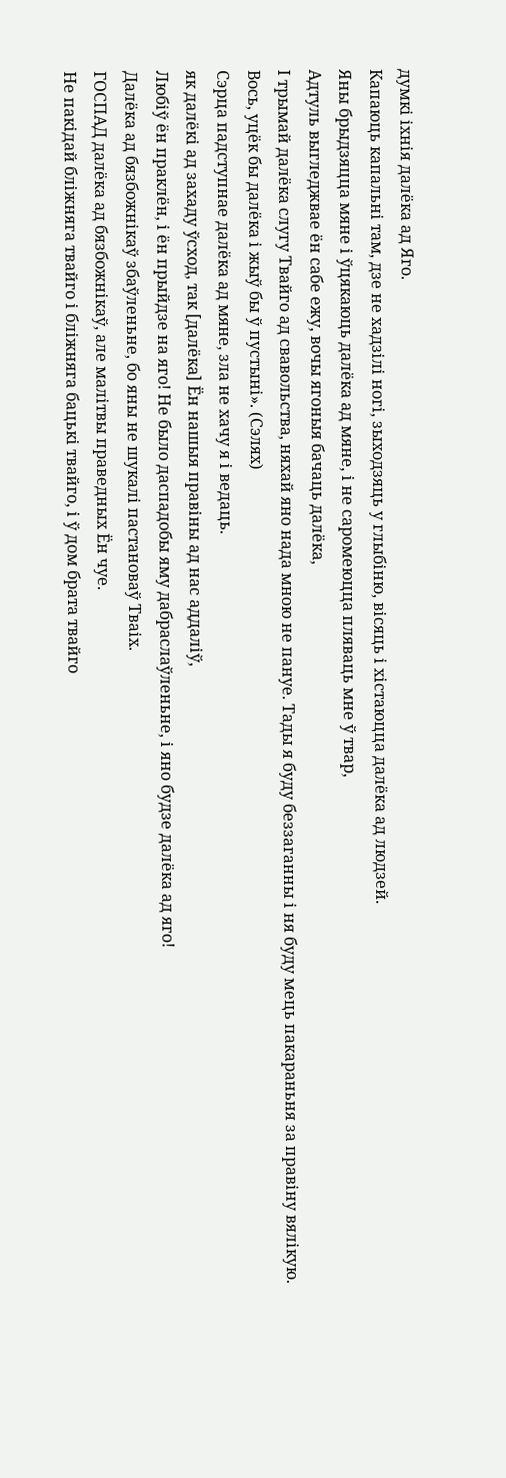думкі іхнія далёка ад Яго.
Капаюць капальні там, дзе не хадзілі ногі, зыходзяць у глыбіню, вісяць і хістаюцца далёка ад людзей.
Яны брыдзяцца мяне і ўцякаюць далёка ад мяне, і не саромеюцца пляваць мне ў твар,
Адтуль выгледжвае ён сабе ежу, вочы ягоныя бачаць далёка,
І трымай далёка слугу Твайго ад свавольства, няхай яно нада мною не пануе. Тады я буду беззаганны і ня буду мець пакараньня за правіну вялікую.
Вось, уцёк бы далёка і жыў бы ў пустыні». (Сэлях)
Сэрца падступнае далёка ад мяне, зла не хачу я і ведаць.
як далёкі ад захаду ўсход, так [далёка] Ён нашыя правіны ад нас аддаліў,
Любіў ён праклён, і ён прыйдзе на яго! Не было даспадобы яму дабраслаўленьне, і яно будзе далёка ад яго!
Далёка ад бязбожнікаў збаўленьне, бо яны не шукалі пастановаў Тваіх.
ГОСПАД далёка ад бязбожнікаў, але малітвы праведных Ён чуе.
Не пакідай бліжняга твайго і бліжняга бацькі твайго, і ў дом брата твайго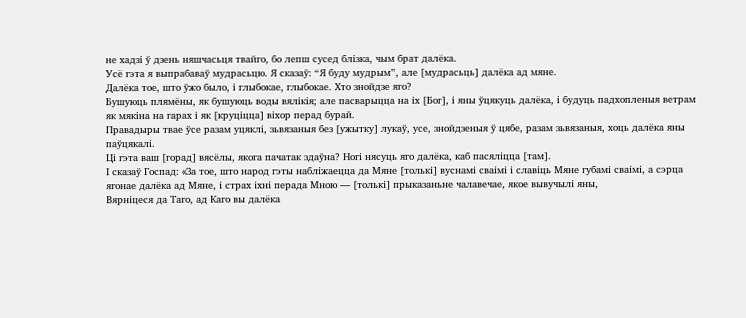не хадзі ў дзень няшчасьця твайго, бо лепш сусед блізка, чым брат далёка.
Усё гэта я выпрабаваў мудрасьцю. Я сказаў: “Я буду мудрым”, але [мудрасьць] далёка ад мяне.
Далёка тое, што ўжо было, і глыбокае, глыбокае. Хто знойдзе яго?
Бушуюць плямёны, як бушуюць воды вялікія; але пасварыцца на іх [Бог], і яны ўцякуць далёка, і будуць падхопленыя ветрам як мякіна на гарах і як [круціцца] віхор перад бурай.
Правадыры твае ўсе разам уцяклі, зьвязаныя без [ужытку] лукаў, усе, знойдзеныя ў цябе, разам зьвязаныя, хоць далёка яны паўцякалі.
Ці гэта ваш [горад] вясёлы, якога пачатак здаўна? Ногі нясуць яго далёка, каб пасяліцца [там].
І сказаў Госпад: «За тое, што народ гэты набліжаецца да Мяне [толькі] вуснамі сваімі і славіць Мяне губамі сваімі, а сэрца ягонае далёка ад Мяне, і страх іхні перада Мною — [толькі] прыказаньне чалавечае, якое вывучылі яны,
Вярніцеся да Таго, ад Каго вы далёка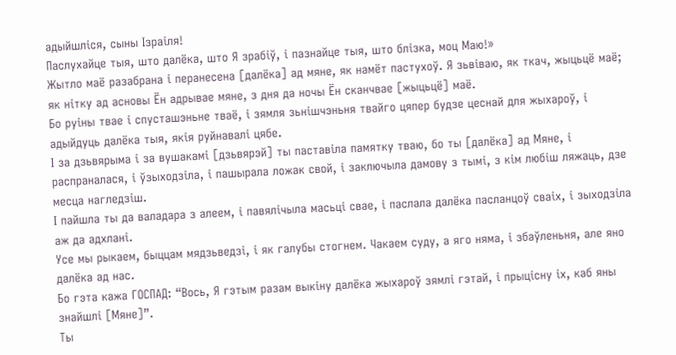адыйшліся, сыны Ізраіля!
Паслухайце тыя, што далёка, што Я зрабіў, і пазнайце тыя, што блізка, моц Маю!»
Жытло маё разабрана і перанесена [далёка] ад мяне, як намёт пастухоў. Я зьвіваю, як ткач, жыцьцё маё; як нітку ад асновы Ён адрывае мяне, з дня да ночы Ён сканчвае [жыцьцё] маё.
Бо руіны твае і спусташэньне тваё, і зямля зьнішчэньня твайго цяпер будзе цеснай для жыхароў, і адыйдуць далёка тыя, якія руйнавалі цябе.
І за дзьвярыма і за вушакамі [дзьвярэй] ты паставіла памятку тваю, бо ты [далёка] ад Мяне, і распраналася, і ўзыходзіла, і пашырала ложак свой, і заключыла дамову з тымі, з кім любіш ляжаць, дзе месца нагледзіш.
І пайшла ты да валадара з алеем, і павялічыла масьці свае, і паслала далёка пасланцоў сваіх, і зыходзіла аж да адхлані.
Усе мы рыкаем, быццам мядзьведзі, і як галубы стогнем. Чакаем суду, а яго няма, і збаўленьня, але яно далёка ад нас.
Бо гэта кажа ГОСПАД: “Вось, Я гэтым разам выкіну далёка жыхароў зямлі гэтай, і прыцісну іх, каб яны знайшлі [Мяне]”.
Ты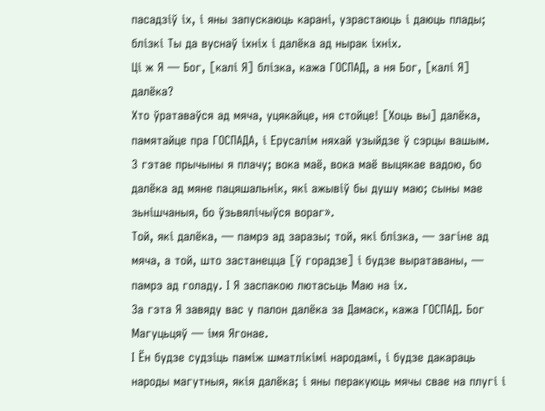пасадзіў іх, і яны запускаюць карані, узрастаюць і даюць плады; блізкі Ты да вуснаў іхніх і далёка ад нырак іхніх.
Ці ж Я — Бог, [калі Я] блізка, кажа ГОСПАД, а ня Бог, [калі Я] далёка?
Хто ўратаваўся ад мяча, уцякайце, ня стойце! [Хоць вы] далёка, памятайце пра ГОСПАДА, і Ерусалім няхай узыйдзе ў сэрцы вашым.
З гэтае прычыны я плачу; вока маё, вока маё выцякае вадою, бо далёка ад мяне пацяшальнік, які ажывіў бы душу маю; сыны мае зьнішчаныя, бо ўзьвялічыўся вораг».
Той, які далёка, — памрэ ад заразы; той, які блізка, — загіне ад мяча, а той, што застанецца [ў горадзе] і будзе выратаваны, — памрэ ад голаду. І Я заспакою лютасьць Маю на іх.
За гэта Я завяду вас у палон далёка за Дамаск, кажа ГОСПАД. Бог Магуцьцяў — імя Ягонае.
І Ён будзе судзіць паміж шматлікімі народамі, і будзе дакараць народы магутныя, якія далёка; і яны перакуюць мячы свае на плугі і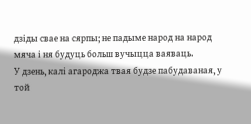дзіды свае на сярпы; не падыме народ на народ мяча і ня будуць больш вучыцца ваяваць.
У дзень, калі агароджа твая будзе пабудаваная, у той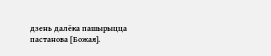дзень далёка пашырыцца пастанова [Божая].